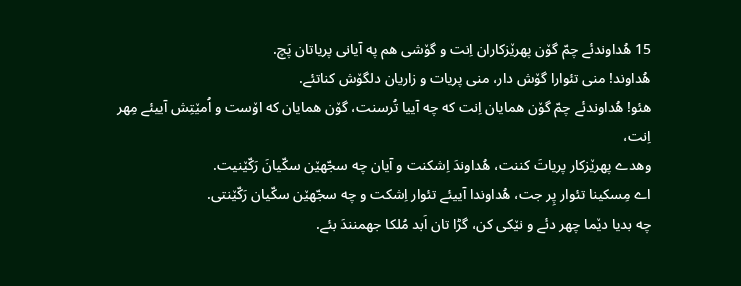15 هُداوندئے چمّ گۆن پهرێزکاران اِنت و گۆشی هم په آیانی پریاتان پَچ.
هُداوند! منی تئوارا گۆش دار، منی پریات و زاریان دلگۆش کناتئے.
هئو! هُداوندئے چمّ گۆن همایان اِنت که چه آییا تُرسنت، گۆن همایان که اۆست و اُمێتِش آییئے مِهر اِنت،
وهدے پهرێزکار پریاتَ کننت، هُداوندَ اِشکنت و آیان چه سجّهێن سکّیانَ رَکّێنیت.
اے مِسکینا تئوار پِر جت، هُداوندا آییئے تئوار اِشکت و چه سجّهێن سکّیان رَکّێنتی.
چه بدیا دێما چهر دئے و نێکی کن، گڑا تان اَبد مُلکا جهمنندَ بئے.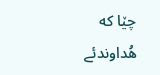چێا که هُداوندئے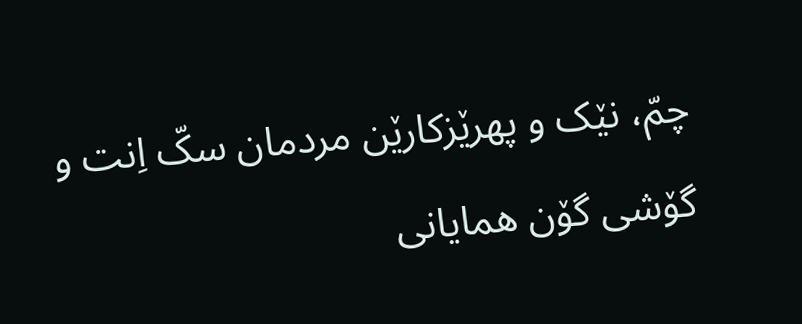چمّ، نێک و پهرێزکارێن مردمان سکّ اِنت و گۆشی گۆن همایانی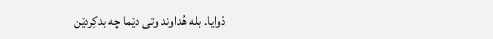دْوایا. بله هُداوند وتی دێما چه بدکِردێن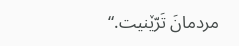مردمانَ تَرّێنیت.“